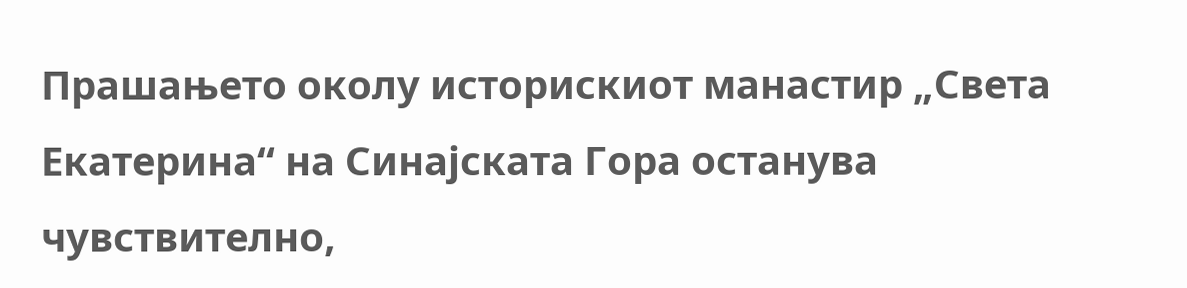Прашањето околу историскиот манастир „Света Екатерина“ на Синајската Гора останува чувствително,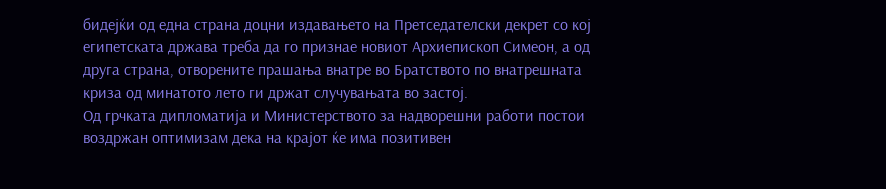бидејќи од една страна доцни издавањето на Претседателски декрет со кој египетската држава треба да го признае новиот Архиепископ Симеон, а од друга страна, отворените прашања внатре во Братството по внатрешната криза од минатото лето ги држат случувањата во застој.
Од грчката дипломатија и Министерството за надворешни работи постои воздржан оптимизам дека на крајот ќе има позитивен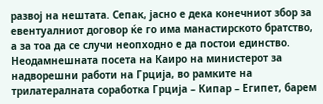развој на нештата. Сепак, јасно е дека конечниот збор за евентуалниот договор ќе го има манастирското братство, а за тоа да се случи неопходно е да постои единство. Неодамнешната посета на Каиро на министерот за надворешни работи на Грција, во рамките на трилатералната соработка Грција – Кипар – Египет, барем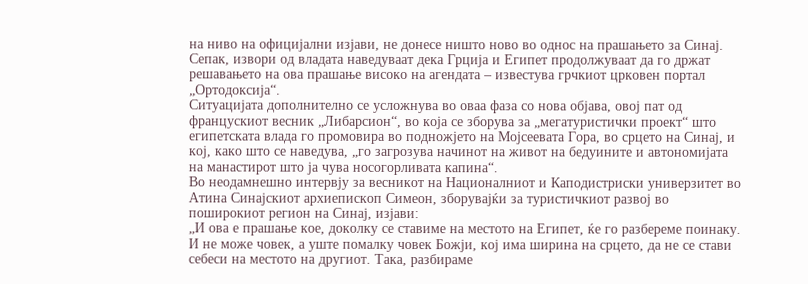на ниво на официјални изјави, не донесе ништо ново во однос на прашањето за Синај. Сепак, извори од владата наведуваат дека Грција и Египет продолжуваат да го држат решавањето на ова прашање високо на агендата – известува грчкиот црковен портал „Ортодоксија“.
Ситуацијата дополнително се усложнува во оваа фаза со нова објава, овој пат од францускиот весник „Либарсион“, во која се зборува за „мегатуристички проект“ што египетската влада го промовира во подножјето на Мојсеевата Гора, во срцето на Синај, и кој, како што се наведува, „го загрозува начинот на живот на бедуините и автономијата на манастирот што ја чува носогорливата капина“.
Во неодамнешно интервју за весникот на Националниот и Каподистриски универзитет во Атина Синајскиот архиепископ Симеон, зборувајќи за туристичкиот развој во поширокиот регион на Синај, изјави:
„И ова е прашање кое, доколку се ставиме на местото на Египет, ќе го разбереме поинаку. И не може човек, а уште помалку човек Божји, кој има ширина на срцето, да не се стави себеси на местото на другиот. Така, разбираме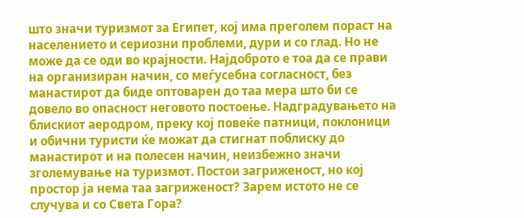што значи туризмот за Египет, кој има преголем пораст на населението и сериозни проблеми, дури и со глад. Но не може да се оди во крајности. Најдоброто е тоа да се прави на организиран начин, со меѓусебна согласност, без манастирот да биде оптоварен до таа мера што би се довело во опасност неговото постоење. Надградувањето на блискиот аеродром, преку кој повеќе патници, поклоници и обични туристи ќе можат да стигнат поблиску до манастирот и на полесен начин, неизбежно значи зголемување на туризмот. Постои загриженост, но кој простор ја нема таа загриженост? Зарем истото не се случува и со Света Гора?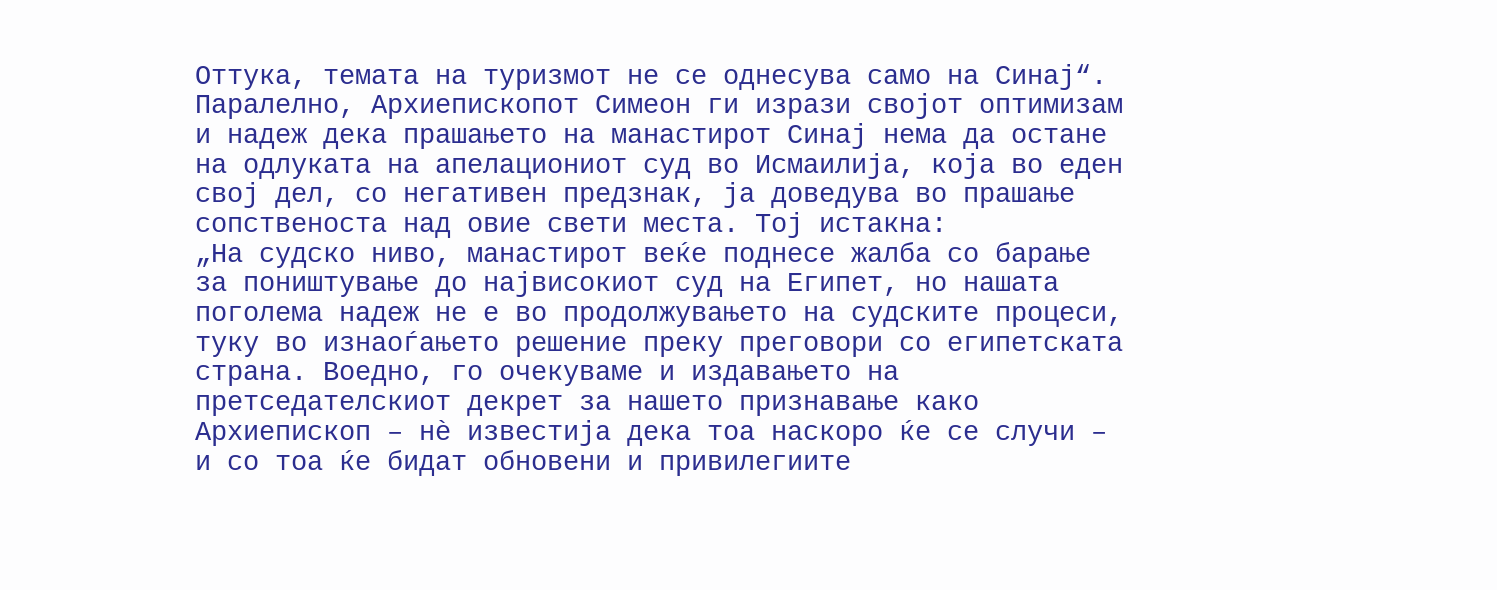Оттука, темата на туризмот не се однесува само на Синај“.
Паралелно, Архиепископот Симеон ги изрази својот оптимизам и надеж дека прашањето на манастирот Синај нема да остане на одлуката на апелациониот суд во Исмаилија, која во еден свој дел, со негативен предзнак, ја доведува во прашање сопственоста над овие свети места. Тој истакна:
„На судско ниво, манастирот веќе поднесе жалба со барање за поништување до највисокиот суд на Египет, но нашата поголема надеж не е во продолжувањето на судските процеси, туку во изнаоѓањето решение преку преговори со египетската страна. Воедно, го очекуваме и издавањето на претседателскиот декрет за нашето признавање како Архиепископ – нè известија дека тоа наскоро ќе се случи – и со тоа ќе бидат обновени и привилегиите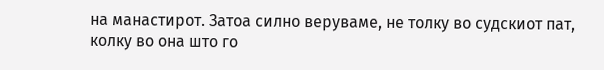на манастирот. Затоа силно веруваме, не толку во судскиот пат, колку во она што го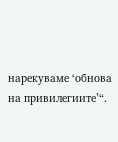нарекуваме ‘обнова на привилегиите’“.